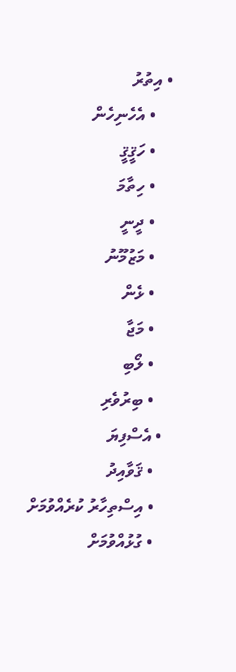• އިތުރު
    • އެހެނިހެން
    • ހަޤީޤީ
    • ހިތާމަ
    • ދީނީ
    • މަޒުމޫނު
    • ޅެން
    • މަޖާ
    • ލޯބި
    • ބިރުވެރި
  • އެސްފިޔަ
    • ޤަވާއިދު
    • އިސްތިހާރު ކުރެއްވުމަށް
    • ގުޅުއްވުމަށް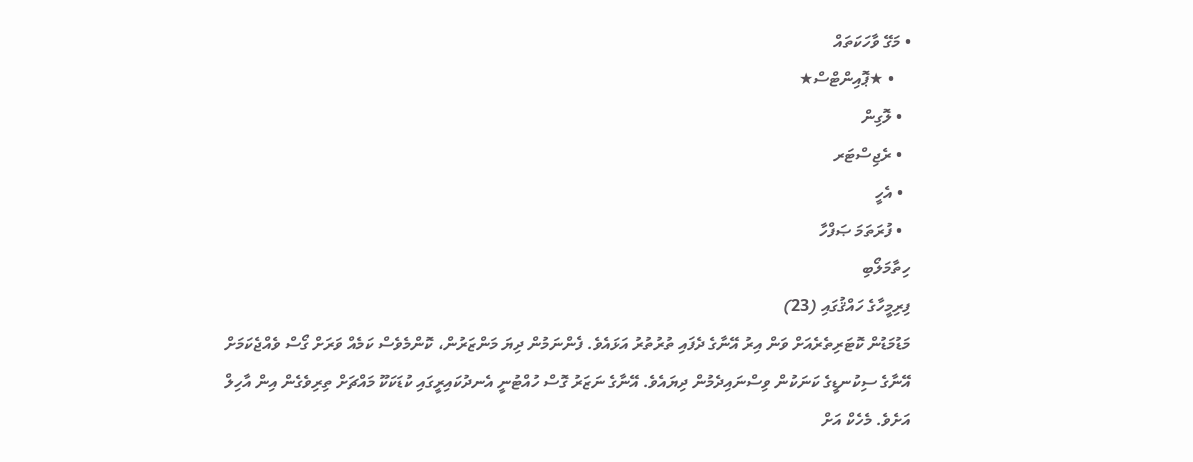• މަގޭ ވާހަކަތައް
    • ★ޕޮއިންޓްސް★
  • ލޮގިން
  • ރެޖިސްޓަރ
  • އެހީ
  • ފުރަތަމަ ޞަފްހާ
ހިތާމަލޯބި
ފިރިމީހާގެ ހައްޤުގައި (23)
މަޑުމަޑުން ކޮޓަރިތެރެއަށް ވަން އިރު އޭނާގެ ދެފައި ތުރުތުރު އަޅައެވެ. ފެންނަމުން ދިޔަ މަންޒަރުން، ކޮންމެވެސް ކަމެއް ވަރަށް ގޯސް ވެއްޖެކަމަށް އޭނާގެ ސިކުނޑީގެ ކަނަކުން ވިސްނައިދެމުން ދިޔައެވެ. އޭނާގެ ނަޒަރު ގޮސް ހުއްޓުނީ އެނދުކައިރީގައި ކުޑަކަކޫ މައްޗަށް ތިރިވެގެން އިން އާހިލް އަށެވެ. މެހެކް އަށް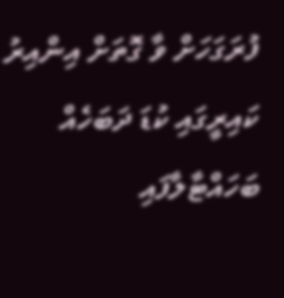ފުރަގަހަށް ވާ ގޮތަށް އިންއިރު ކައިރީގައި ކުޑަ ދަބަހެއް ބަހައްޓާލާފައި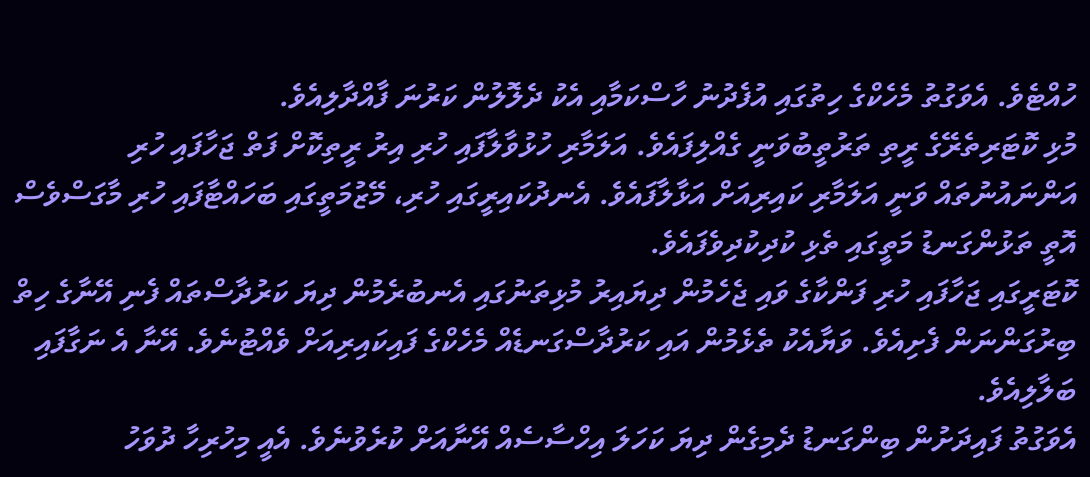ހުއްޓެވެ. އެވަގުތު މެހެކްގެ ހިތުގައި އުފެދުނު ހާސްކަމާއި އެކު ދެލޮލުން ކަރުނަ ފާއްދާލިއެވެ.
މުޅި ކޮޓަރިތެރޭގެ ރީތި ތަރުތީބުވަނީ ގެއްލިފައެވެ. އަލަމާރި ހުޅުވާލާފައި ހުރި އިރު ރީތިކޮށް ފަތް ޖަހާފައި ހުރި އަންނައުނުތައް ވަނީ އަލަމާރި ކައިރިއަށް އަޅާލާފައެވެ. އެނދުކައިރީގައި ހުރި، މޭޒުމަތީގައި ބަހައްޓާފައި ހުރި މާގަސްވެސް އޮތީ ތަޅުންގަނޑު މަތީގައި ތެޅި ކުދިކުދިވެފައެވެ.
ކޮޓަރީގައި ޖަހާފައި ހުރި ފަންކާގެ ވައި ޖެހެމުން ދިޔައިރު މުޅިތަނުގައި އެނބުރެމުން ދިޔަ ކަރުދާސްތައް ފެނި އޭނާގެ ހިތް ބިރުގަންނަން ފެށިއެވެ. ވަޔާއެކު ތެޅެމުން އައި ކަރުދާސްގަނޑެއް މެހެކްގެ ފައިކައިރިއަށް ވެއްޓުނެވެ. އޭނާ އެ ނަގާފައި ބަލާލިއެވެ.
އެވަގުތު ފައިދަށުން ބިންގަނޑު ދެމިގެން ދިޔަ ކަހަލަ އިހްސާސެއް އޭނާއަށް ކުރެވުނެވެ. އެއީ މިހުރިހާ ދުވަހު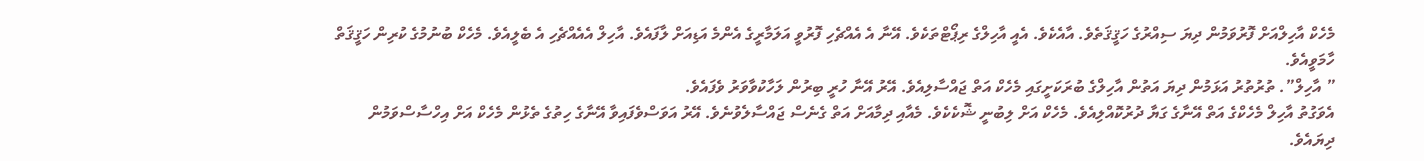މެހެކް އާހިލްއަށް ފޮރުވަމުން ދިޔަ ސިއްރުގެ ހަޤީޤަތެވެ. އާއެކެވެ. އެއީ އާހިލްގެ ރިޕޯޓްތަކެވެ. އޭނާ އެ އެއްޗެހި ފޮރުވީ އަލަމާރީގެ އެންމެ އަޑިއަށް ލާފައެވެ. އާހިލް އެއެއްޗެހި އެ ބެލީއެވެ. މެހެކް ބުނުމުގެ ކުރިން ހަޤީޤަތް ހާމަވީއެވެ.
” އާހިލް”. ތުރުތުރު އަޅަމުން ދިޔަ އަތުން އާހިލްގެ ބުރަކަށީގައި މެހެކް އަތް ޖައްސާލިއެވެ. އޭރު އޭނާ ހުރީ ބިރުން ލަހާކުވާވަރު ވެފައެވެ.
އެވަގުތު އާހިލް މެހެކްގެ އަތް އޭނާގެ ގަޔާ ދުރުކޮއްލިއެވެ. މެހެކް އަށް ލިބުނީ ޝޮކެކެވެ. މެއާއި ދިމާއަށް އަތް ގެނެސް ޖައްސާލެވުނެވެ. އޭރު އަވަސްވެފައިވާ އޭނާގެ ހިތުގެ ތެޅުން މެހެކް އަށް އިހްސާސްވަމުން ދިޔައެވެ.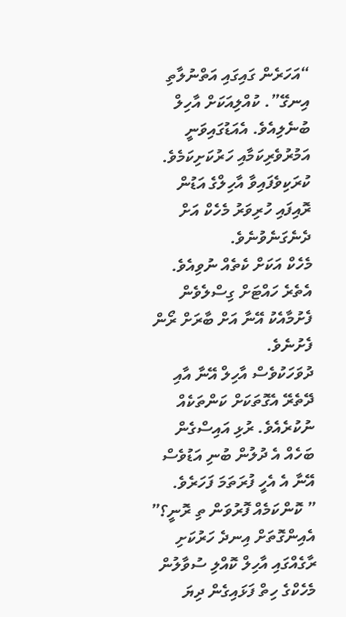“އަހަރެން ގައިގައި އަތްނުލާތި އިނގޭ”. ކުއްލިއަކަށް އާހިލް ބުނެލިއެވެ. އެއަޑުގައިވަނީ އަމުރުވެރިކަމާއި ހަރުކަށިކަމެވެ. ކުރަކިވެފައިވާ އާހިލްގެ އަޑުން ރޮއިފައި ހުރިވަރު މެހެކް އަށް ދެނެގަނެވުނެވެ.
މެހެކް އަކަށް ކެތެއް ނުވިއެވެ. އެތެރެ ހައްޓަށް ގިސްލެވެން ފެށުމާއެކު އޭނާ އަށް ބާރަށް ރޯން ފެށުނެވެ.
ދުވަހަކުވެސް އާހިލް އޭނާ އާއި ދޭތެރޭ އެގޮތަކަށް ކަންތަކެއް ނުކުރެއެވެ. ރުޅި އައިސްގެން ބަހެއް އެ ދުލުން ބުނި އަޑުވެސް އޭނާ އެ އެހީ ފުރަތަމަ ފަހަރެވެ.
” ކޮންކަމެއް ފޮރުވަން ތި ރޮނީ؟” އެއިންގޮތަށް އިނދެ ހަރުކަށި ރާގެއްގައި އާހިލް ކޮއްލި ސުވާލުން މެހެކްގެ ހިތް ފަޅައިގެން ދިޔަ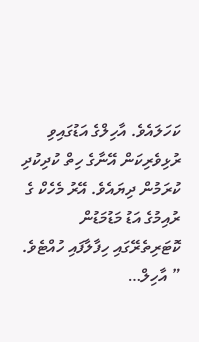ކަހަލައެވެ. އާހިލްގެ އަޑުގައިވި ރުޅިވެރިކަން އޭނާގެ ހިތް ކުދިކުދި ކުރަމުން ދިޔައެވެ. އޭރު މެހެކް ގެ ރުއިމުގެ އަޑު މަޑުމަޑުން ކޮޓަރިތެރޭގައި ހިފާލާފައި ހުއްޓެވެ.
” އާހިލް…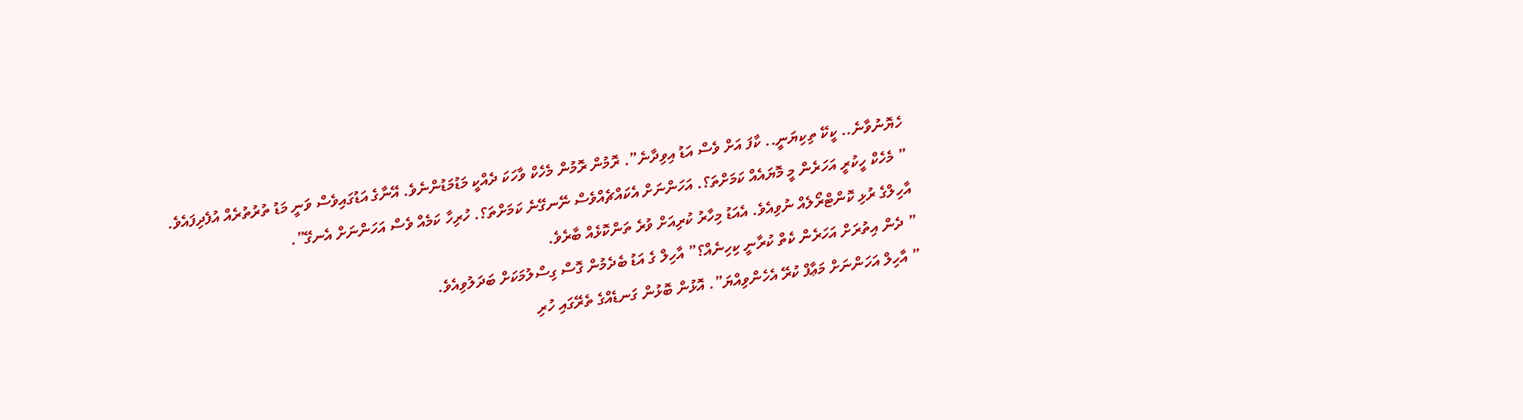ހެޔޮނުވާނެ.. ކީކޭ ތިކިޔަނީ.. ކާފަ އަށް ވެސް އަޑު އިވިދާނެ”. ރޮމުން ރޮމުން މެހެކް ވާހަކަ ދެއްކީ މަޑުމަޑުންނެވެ. އޭނާގެ އަޑުގައިވެސް ވަނީ މަޑު ތުރުތުރެއް އުފެދިފައެވެ.
” މެހެކް ހީކުރީ އަހަރެން މީ މޮޔައެއް ކަމަށްތަ؟. އަހަންނަށް އެކައްޗެއްވެސް ނޭނގޭނެ ކަމަށްތަ؟. ހުރިހާ ކަމެއް ވެސް އަހަންނަށް އެނގޭ”.
އާހިލްގެ ރުޅި ކޮންޓްރޯލެއް ނުވިއެވެ. އެއަޑު މިހާރު ކުރިއަށް ވުރެ ތަންކޮޅެއް ބާރެވެ.
” ދެން އިތުރަށް އަހަރެން ކެތް ކުރާނީ ކިހިނެއް؟” އާހިލް ގެ އަޑު ބެދެމުން ގޮސް ގިސްލުމަކަށް ބަދަލުވިއެވެ.
” އާހިލް އަހަންނަށް މަޢާފް ކުރޭ އެހެންވިއްޔަ”. އޮޅުން ބޮޅުން ގަނޑެއްގެ ތެރޭގައި ހުރި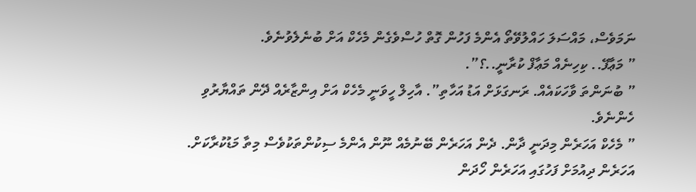ނަމަވެސް، މައްސަލަ ހައްލުވޭތޯ އެންމެ ފަހުން ގޮތް ހުސްވެގެން މެހެކް އަށް ބުނެލެވުނެވެ.
” މަޢާފޭ.. ކިހިނެއް މަޢާފް ކުރާނީ..؟”.
” ބުނަންތަ ވާހަކައެއް. ރަނގަޅަށް އަޑު އަހާތި”. އާހިލް ހީވަނީ މެހެކް އަށް އިންޒާރެއް ދޭން ތައްޔާރުވި ހެންނެވެ.
” މެހެކް އަހަރެން މިދަނީ ދާން. ދެން އަހަރެން ބޭނުމެއް ނޫން އެންމެ ސިކުންތަކުވެސް މިތާ މަޑުކުރާކަށް. އަހަރެން ދިއުމަށް ފަހުގައި އަހަރެން ހޯދަން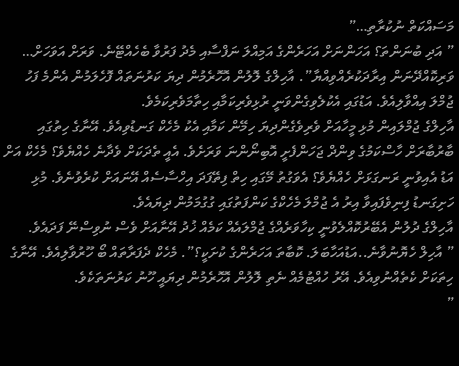މަސައްކަތް ނުކުރާތި…”
” އަދި ބުނަންތަ؟ އަހަންނަށް އަހަރެންގެ އަމިއްލަ ނަފްސާއި މެދު ފަރުވާ ބެހެއްޓޭނެ. ވަރަށް އަވަހަށް… ވަރިކޮއްދޭނަން އިރާދަކުރެއްވިއްޔާ”. އާހިލްގެ ލޮލުން އޮހޮރެމުން ދިޔަ ކަރުނަތައް ފޮހެލަމުން އެންމެ ފަހު ޖުމްލަ އިއްވާލިއެވެ. އަޑުގައި އެކުލެވިގެންވަނީ ރުޅިވެރިކަމާއި ހިތާމަވެރިކަމެވެ.
އާހިލްގެ ޖުމްލައިން މުޅި މީހާއަށް ވެރިވެގެންދިޔަ ހިމޭން ކަމާއި އެކު މެހެކް ގަނޑުވިއެވެ. އޭނާގެ ހިތުގައި ބާރުބާރަށް ހާސްކަމުގެ ވިންދް ޖަހަންފެށީ އޮބިނޯންނަ ވަރަށެވެ. އެއީ ތެދަކަށް ވެދާނެ ހެއްޔެވެ؟ މެހެކް އަށް އަޑު އެއިވުނީ ރަނގަޅަށް ހެއްޔެވެ؟ އެވަގުތު މޭގައި ހިތް ފިތޭފަދަ އިހްސާސެއް އޭނައަށް ކުރެވުނެވެ. މުޅި ހަށިގަނޑު ފިނިވެފައިވާ އިރު އެ ޖުމްލަ މެހެކްގެ ކަންފަތުގައި ގުގުމަމުން ދިޔައެވެ.
އާހިލްގެ ދުލުން އެބޭރުކޮއްލެވުނީ ކިހާވަރެއްގެ ޖުމްލައެއް ކަމެއް ޚުދު އޭނާއަށް ވެސް ނުވިސްނޭ ފަދައެވެ.
” އާހިލް ހެޔޮނުވާނެ..އަޑުއަހާބަލަ. ކޮބާތަ އަހަރެންގެ ކުށަކީ؟”. މެހެކް ދެފަރާތައް ބޯ ހޫރުވާލިއެވެ. އޭނާގެ ހިތަކަށް ކެތެއްނުވިއެވެ. އޭރު ހުއްޓުމެއް ނެތި ލޮލުން އޮހޮރެމުން ދިޔައީ ހޫނު ކަރުނަތަކެވެ.
”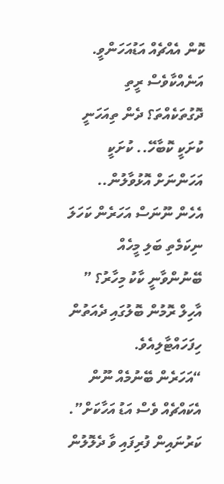ކޮން އެއްޗެއް އަޑުއަހަންވީ. އަނެއްކާވެސް ރީތި ދޮގުތަކެއްތަ؟ ދެން ތިއަހަނީ ކުށަކީ ކޮބާހޭ.. ކުށަކީ އަހަންނަށް އޮޅުވާލުން.. އެހެން ނޫނަސް އަހަރެން ކަހަލަ ނިކަމެތި ބަލި މީހެއް ބޭނުންވާނީ ކާކު މިހާރު؟ ” އާހިލް ރޮމުން ބޮލުގައި ދެއަތުން ހިފަހައްޓާލިއެވެ.
“އަހަރެން ބޭނުމެއް ނޫން އެކައްޗެއް ވެސް އަޑު އަހާކަށް”. ކަރުނައިން ފުރިފައި ވާ ދެލޮލުން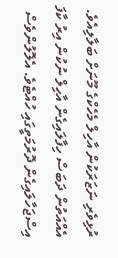ރުޅިވެރި ނަޒަރަކުން އާހިލް މެހެކްގެ މޫނަށް ބަލާލިއެވެ.
އެއްއަތުން ދަބަސް ހިފާލައިގެން އާހިލް ނުކުން އިރު ކާފަ އިސްޖަހާލައިގެން ދޮރުމަތީގައި ހުއްޓެވެ. އެލޮލުންވެސް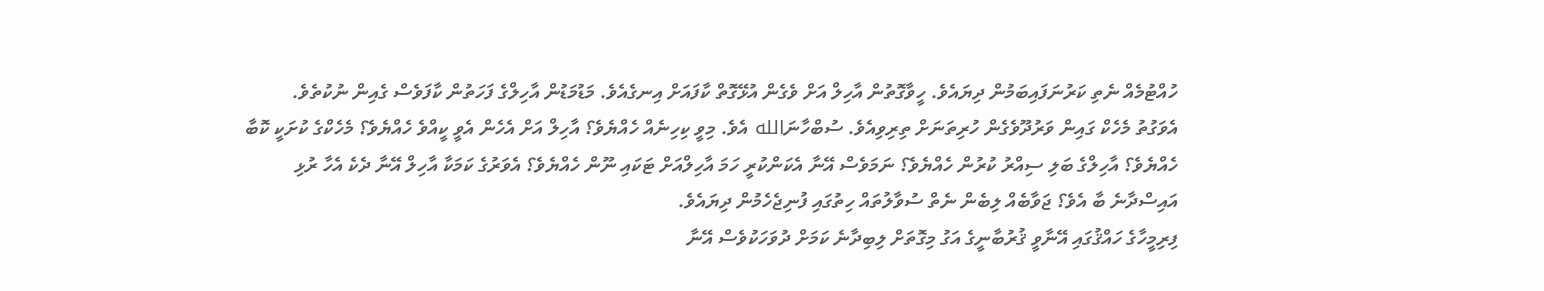ހުއްޓުމެއް ނެތި ކަރުނަފައިބަމުން ދިޔައެވެ. ހީވާގޮތުން އާހިލް އަށް ވެގެން އުޅޭގޮތް ކާފައަށް އިނގެއެވެ. މަޑުމަޑުން އާހިލްގެ ފަހަތުން ކާފަވެސް ގެއިން ނުކުތެވެ.
އެވަގުތު މެހެކް ގައިން ވަރުދޫވެގެން ހުރިތަނަށް ތިރިވިއެވެ. ސުބްހާނަالله އެވެ. މިވީ ކިހިނެއް ހެއްޔެވެ؟ އާހިލް އަށް އެހެން އެވީ ކީއްވެ ހެއްޔެވެ؟ މެހެކްގެ ކުށަކީ ކޮބާ ހެއްޔެވެ؟ އާހިލްގެ ބަލި ސިއްރު ކުރުން ހެއްޔެވެ؟ ނަމަވެސް އޭނާ އެކަންކުރީ ހަމަ އާހިލްއަށް ޓަކައި ނޫން ހެއްޔެވެ؟ އެވަރުގެ ކަމަކާ އާހިލް އޭނާ ދެކެ އެހާ ރުޅި އައިސްދާނެ ބާ އެވެ؟ ޖަވާބެއް ލިބެން ނެތް ސުވާލުތައް ހިތުގައި ފުނިޖެހެމުން ދިޔައެވެ.
ފިރިމީހާގެ ހައްޤުގައި އޭނާވީ ޤުރުބާނީގެ އަގު މިގޮތަށް ލިބިދާނެ ކަމަށް ދުވަހަކުވެސް އޭނާ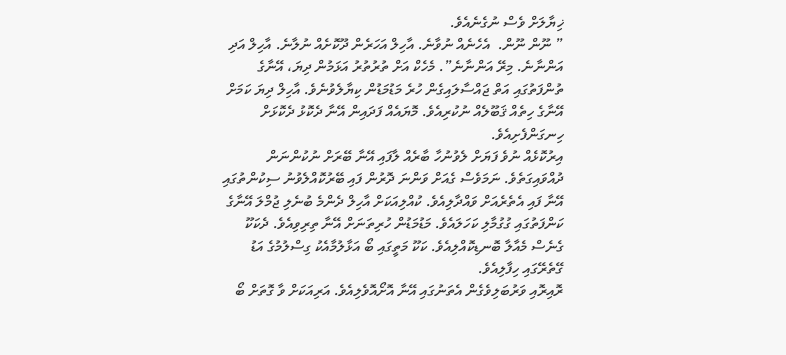ޚިޔާލަށް ވެސް ނުގެނެއެވެ.
” ނޫން ނޫން.  އެހެނެއް ނުވާނެ. އާހިލް އަހަރެން ދޫކޮށެއް ނުލާނެ. އާހިލް އަދި އަންނާނެ. މިރޭ އަންނާނެ”. މެހެކް އަށް ތުރުތުރު އަޅަމުން ދިޔަ، އޭނާގެ ތުންފަތުގައި އަތް ޖައްސާލައިގެން ހުރެ މަޑުމަޑުން ކިޔާލެވުނެވެ. އާހިލް ދިޔަ ކަމަށް އޭނާގެ ހިތެއް ޤަބޫލެއް ނުކުރިއެވެ. މޮޔައެއް ފަދައިން އޭނާ ދެކޮޅު ދެކޮޅަށް ހިނގަންފެށިއެވެ.
އިރުކޮޅެއް ނުވެ ފަޔަށް ލެވުނުހާ ބާރެއް ލާފައި އޭނާ ބޭރަށް ނުކުންނަން ދުއްވައިގަތެވެ. ނަމަވެސް ގެއަށް ވަންނަ ދޮރުން ފައި ބޭރުކޮއްލެވުނު ސިކުންތުގައި އޭނާ ފައި އެތެރެއަށް ވައްދާލިއެވެ. ކުއްލިއަކަށް އާހިލް ދެންމެ ބުނެލި ޖުމްލަ އޭނާގެ ކަންފަތުގައި ގުގުމާލި ކަހަލައެވެ. މަޑުމަޑުން ހުރިތަނަށް އޭނާ ތިރިވިއެވެ. ދެކަކޫ ގެނެސް މެއާލާ ބޮނޑިކޮއްލިއެވެ. ކަކޫ މަތީގައި ބޯ އަޅާލުމާއެކު ގިސްލުމުގެ އަޑު ގޭތެރޭގައި ހިފާލިއެވެ.
ރޮއިރޮއި ވަރުބަލިވެގެން އެތަނުގައި އޭނާ އޮށޯއޮވެލިއެވެ. އަރިއަކަށް ވާ ގޮތަށް ބޯ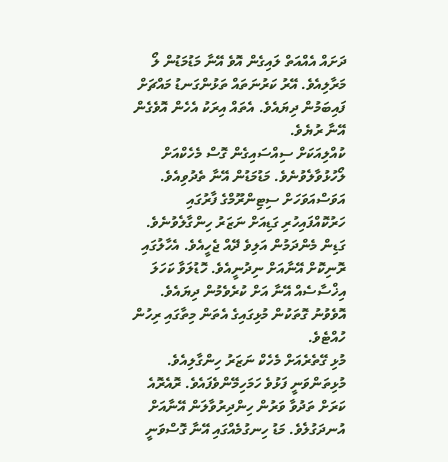ދަށައް އެއްއަތް ލައިގެން އޮވެ އޭނާ މަޑުމަޑުން ލޯ މަރާލިއެވެ. އޭރު ކަރުނަތައް ތަޅުންގަނޑު މައްޗަށް ފައިބަމުން ދިޔައެވެ. އެތައް އިރަކު އެހެން އޮވެގެން އޭނާ ރުޔެވެ.
ކުއްލިއަކަށް ސިއްސައިގެން ގޮސް މެހެކްއަށް ލޯހުޅުވާލެވުނެވެ. މަޑުމަޑުން އޭނާ ތެދުވިއެވެ. އަވަސްއަވަހަށް ސިޓިންރޫމްގެ ފާރުގައި ހަރުކޮއްފައިހުރި ގަޑިއަށް ނަޒަރު ހިންގާލެވުނެވެ. ގަޑިން މެންދަމުން އަލިވެ ދޭއް ޖެހީއެވެ. އެހާލުގައި ރޮނިކޮށް އޭނާއަށް ނިދުނީއެވެ. ހޮޑުލަވާ ކަހަލަ އިޚްސާސެއް އޭނާ އަށް ކުރެވެމުން ދިޔައެވެ. އޮވެވުނު ގޮތަކުން މުޅިގައިގެ އެތަން މިތާގައި ރިހުން ހުއްޓެވެ.
މުޅި ގޭތެރެއަށް މެހެކް ނަޒަރު ހިންގާލިއެވެ. މުޅިތަންވަނީ ފަޅުވެ ހަމަހިމޭންވެފައެވެ. ރޮއެރޮއެ ކަރަށް ތަދުވާ ވަރުން ހިންދިރުވާލަން އޭނާއަށް އުނދަގުލެވެ. މަޑު ހިނގުމެއްގައި އޭނާ ގޮސްވަނީ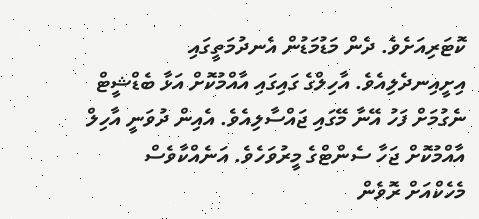ކޮޓަރިއަށެވެ. ދެން މަޑުމަޑުން އެނދުމަތީގައި އިށީއިނދެލިއެވެ. އާހިލްގެ ގައިގައި އާއްމުކޮށް އަޅާ ބެޑްޝީޓް ނެގުމަށް ފަހު އޭނާ މޭގައި ޖައްސާލިއެވެ. އެއިން ދުވަނީ އާހިލް އާއްމުކޮށް ޖަހާ ސެންޓްގެ މީރުވަހެވެ. އަނެއްކާވެސް މެހެކްއަށް ރޮވެން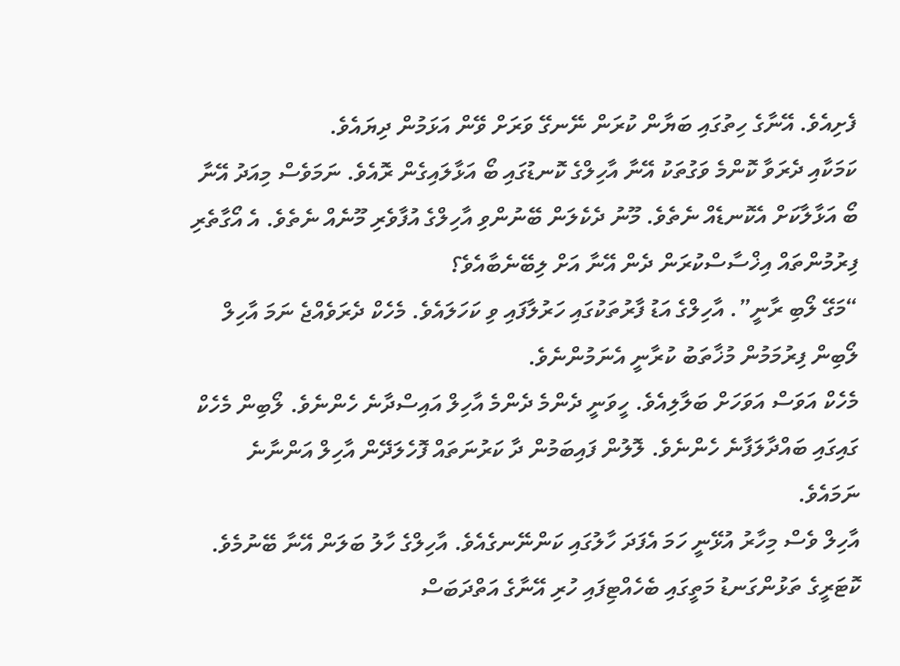ފެށިއެވެ. އޭނާގެ ހިތުގައި ބަޔާން ކުރަން ނޭނގޭ ވަރަށް ވޭން އަޅަމުން ދިޔައެވެ.
ކަމަކާއި ދެރަވާ ކޮންމެ ވަގުތަކު އޭނާ އާހިލްގެ ކޮނޑުގައި ބޯ އަޅާލައިގެން ރޮއެވެ. ނަމަވެސް މިއަދު އޭނާ ބޯ އަޅާލާކަށް އެކޮނޑެއް ނެތެވެ. މޫނު ދެކެލަން ބޭނުންވި އާހިލްގެ އުފާވެރި މޫނެއް ނެތެވެ. އެ އޯގާތެރި ފިރުމުންތައް އިޚްސާސްކުރަން ދެން އޭނާ އަށް ލިބޭނެބާއެވެ؟
“މަގޭ ލޯބި ރާނީ”. އާހިލްގެ އަޑު ފާރުތަކުގައި ހަރުލާފައި ވި ކަހަލައެވެ. މެހެކް ދެރަވެއްޖެ ނަމަ އާހިލް ލޯބިން ފިރުމަމުން މުޚާތަބު ކުރާނީ އެނަމުންނެވެ.
މެހެކް އަވަސް އަވަހަށް ބަލާލިއެވެ. ހީވަނީ ދެންމެ ދެންމެ އާހިލް އައިސްދާނެ ހެންނެވެ. ލޯބިން މެހެކް ގައިގައި ބައްދާލަފާނެ ހެންނެވެ. ލޮލުން ފައިބަމުން ދާ ކަރުނަތައް ފޮހެލަދޭން އާހިލް އަންނާނެ ނަމައެވެ.
އާހިލް ވެސް މިހާރު އުޅޭނީ ހަމަ އެފަދަ ހާލުގައި ކަންނޭނގެއެވެ. އާހިލްގެ ހާލު ބަލަން އޭނާ ބޭނުމެވެ. ކޮޓަރީގެ ތަޅުންގަނޑު މަތީގައި ބެހެއްޓިފައި ހުރި އޭނާގެ އަތްދަބަސް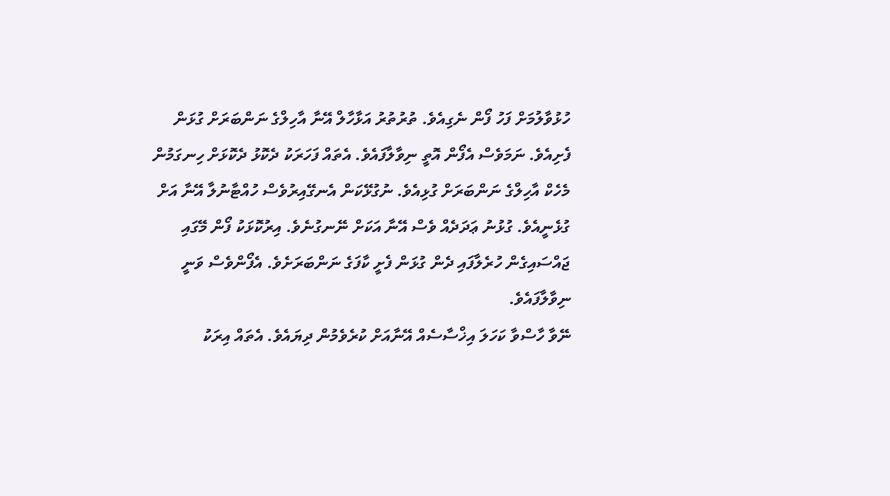ހުޅުވާލުމަށް ފަހު ފޯން ނެގިއެވެ. ތުރުތުރު އަޅާހާލް އޭނާ އާހިލްގެ ނަންބަރަށް ގުޅަން ފެށިއެވެ. ނަމަވެސް އެފޯން އޮތީ ނިވާލާފައެވެ. އެތައް ފަހަރަކު ދެކޮޅު ދެކޮޅަށް ހިނގަމުން މެހެކް އާހިލްގެ ނަންބަރަށް ގުޅިއެވެ. ނުގުޅޭކަން އެނގޭއިރުވެސް ހުއްޓާނުލާ އޭނާ އަށް ގުޅެނީއެވެ. ގުޅުނު ޢަދަދެއް ވެސް އޭނާ އަކަށް ނޭނގުނެވެ. އިރުކޮޅަކު ފޯން މޭގައި ޖައްސައިގެން ހުރެލާފައި ދެން ގުޅަން ފެށީ ކާފަގެ ނަންބަރަށެވެ. އެފޯންވެސް ވަނީ ނިވާލާފައެވެ.
ނޭވާ ހާސްވާ ކަހަލަ އިޚްސާސެއް އޭނާއަށް ކުރެވެމުން ދިޔައެވެ. އެތައް އިރަކު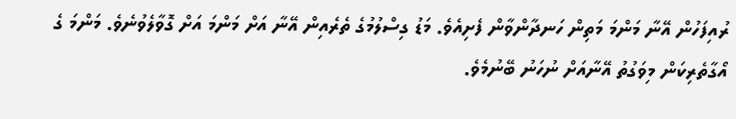ރުއިފަހުން އޭނާ މަންމަ މަތިން ހަނދާންވާން ފެށިއެވެ. މަޑު ގިސްލުމުގެ ތެރެއިން އޭނާ އަށް މަންމަ އަށް ގޮވާލެވުނެވެ. މަންމަ ގެ އޯގާތެރިކަން މިވަގުތު އޭނާއަށް ނުހަނު ބޭނުމެވެ.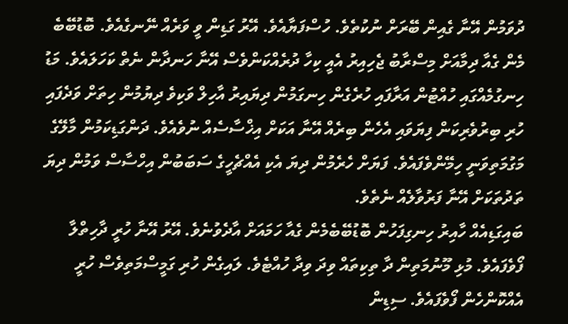ދުވަމުން އޭނާ ގެއިން ބޭރަށް ނުކުތެވެ. ހުސްފަޔާއެވެ. އޭރު ގަޑިން ވީ ވަރެއް ނޭނގެއެވެ. ބޮޑުބޭބެ މެން ގެއާ ދިމާއަށް މިސްރާބު ޖެހިއިރު އެއީ ކިހާ ދުރެއްކަންވެސް އޭނާ ހަނދާން ނެތް ކަހަލައެވެ. މަޑު ހިނގުމެއްގައި ހުއްޓުން އަރާފައި ހުރެގެން ހިނގަމުން ދިޔައިރު އާހިލް ވަކިވެ ދިޔުމުން ހިތަށް ވަދެފައި ހުރި ބިރުވެރިކަން ފިޔަވައި އެހެން ބިރެއް އޭނާ އަކަށް އިޚްސާސެއް ނުވެއެވެ. ދަންގަޑިކަމުން މާލޭގެ މަގުމަތިވަނީ ހިމޭންވެފައެވެ. ފަޔަށް ހެރެމުން ދިޔަ އެކި އެއްޗެހީގެ ސަބަބުން އިހްސާސް ވަމުން ދިޔަ ތަދުތަކަށް އޭނާ ފަރުވާލެއް ނެތެވެ.
ބައިގަޑިއެއް ހާއިރު ހިނގިފަހުން ބޮޑުބޭބެމެން ގެއާ ހަމައަށް އާދެވުނެވެ. އޭރު އޭނާ ހުރީ ދާހިތްލާ ފޯވެފައެވެ. މުޅި މޫނުމަތިން ދާ ތިކިތައް ވިދަ ވިދާ ހުއްޓެވެ. ލައިގެން ހުރި ގަމީސްމަތިވެސް ހުރީ އެއްކޮންހެން ފޯވެފައެވެ. ސިޑިން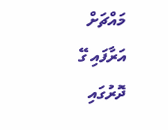މައްޗަށް އަރާފައި ގޭ ދޮރުގައި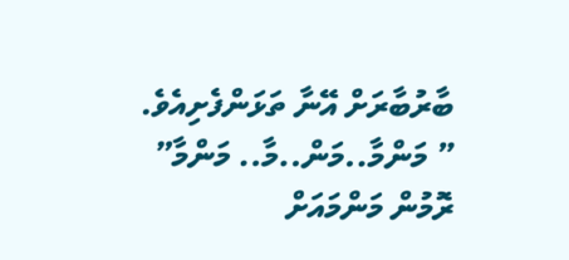ބާރުބާރަށް އޭނާ ތަޅަންފެށިއެވެ.
” މަންމާ..މަން..މާ.. މަންމާ” ރޮމުން މަންމައަށް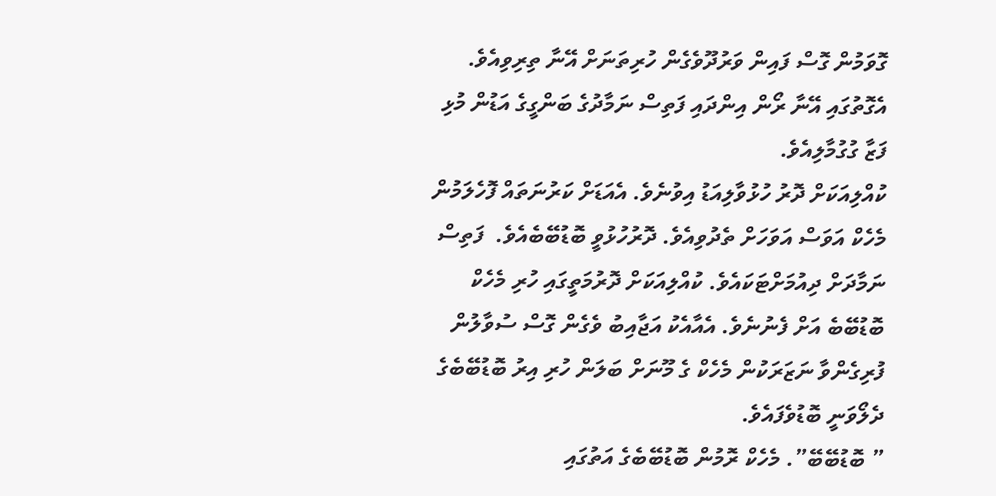ގޮވަމުން ގޮސް ފައިން ވަރުދޫވެގެން ހުރިތަނަށް އޭނާ ތިރިވިއެވެ. އެގޮތުގައި އޭނާ ރޯން އިންދައި ފަތިސް ނަމާދުގެ ބަންގީގެ އަޑުން މުޅި ފަޒާ ގުގުމާލިއެވެ.
ކުއްލިއަކަށް ދޮރު ހުޅުވާލިއަޑު އިވުނެވެ. އެއަޑަށް ކަރުނަތައް ފޮހެލަމުން މެހެކް އަވަސް އަވަހަށް ތެދުވިއެވެ. ދޮރުހުޅުވީ ބޮޑުބޭބެއެވެ.  ފަތިސް ނަމާދަށް ދިއުމަށްޓަކައެވެ. ކުއްލިއަކަށް ދޮރުމަތީގައި ހުރި މެހެކް ބޮޑުބޭބެ އަށް ފެނުނެވެ. އެއާއެކު އަޖާއިބު ވެގެން ގޮސް ސުވާލުން ފުރިގެންވާ ނަޒަރަކުން މެހެކް ގެ މޫނަށް ބަލަން ހުރި އިރު ބޮޑުބޭބެގެ ދެލޯވަނީ ބޮޑުވެފައެވެ.
” ބޮޑުބޭބޭ”. މެހެކް ރޮމުން ބޮޑުބޭބެގެ އަތުގައި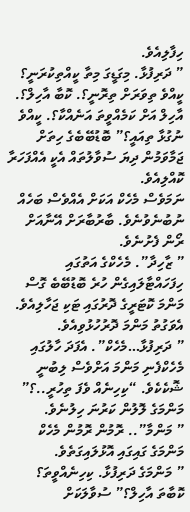ހިފާލިއެވެ.
” ދަރިފުޅާ. މިގަޑީގަ މިތާ ކީއްތިކުރަނީ؟ ކީއްވެ ތިވަރަށް ތިރޮނީ؟. ކޮބާ އާހިލް؟. އާހިލް އަށް ކަމެއްވީތަ އަނެއްކާ؟. ކީއްވެ ނުގުޅާ ތިއައީ؟” ބޮޑުބޭބެގެ ހިތަށް ޖަމާވަމުން ދިޔަ ސުވާލުތައް އެކީ އެއްފަހަރާ ކޮއްލިއެވެ.
ނަމަވެސް މެހެކް އަކަށް އެއްވެސް ބަހެއް ނުބުނެވުނެވެ. ބާރުބާރަށް އޭނާއަށް ރޯން ފެށުނެވެ.
” ޒާހިދާ”. މެހެކްގެ އަތުގައި ހިފަހައްޓާލައިގެން ހުރެ ބޮޑުބޭބެ ގޮސް މަންމަ ކޮޓަރީގެ ދޮރުގައި ޓަކި ޖަހާލިއެވެ. އެވަގުތު މަންމަ ދޮރުހުޅުވިއެވެ.
” ދަރިފުޅާ…މެހެކް”. އެފަދަ ހާލުގައި މެހެކްފެނި މަންމަ އަށްވެސް ލިބުނީ ޝޮކެކެވެ. “ކިހިނެއް ވެފަ ތިހުރީ..؟” މަންމަގެ ލޮލުން ކަރުނަ ހިލުނެވެ.
” މަންމާ”.. ރޮމުން ރޮމުން މެހެކް މަންމަގެ ގައިގައި އޮޅުލައިގަތެވެ.
” މަންމަގެ ދަރިފުޅާ. ކިހިނެއްވީތަ؟ ކޮބާތަ އާހިލް؟” ސުވާލަކަށް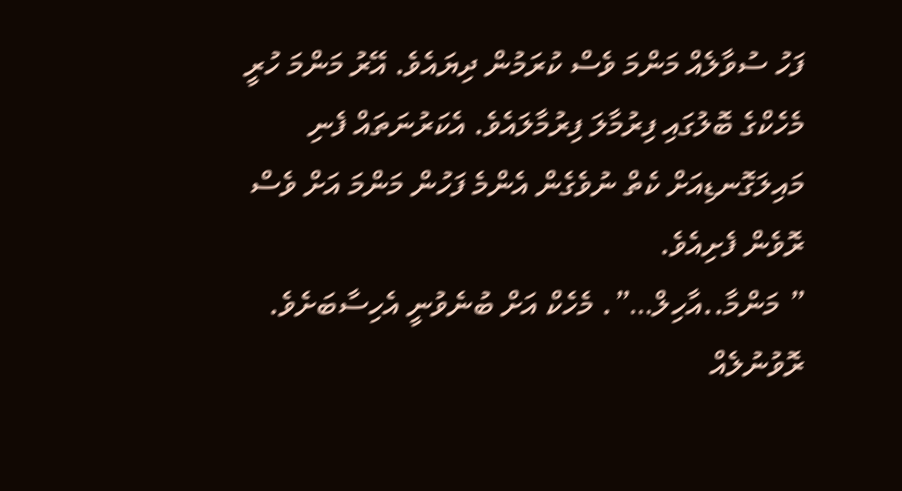ފަހު ސުވާލެއް މަންމަ ވެސް ކުރަމުން ދިޔައެވެ. އޭރު މަންމަ ހުރީ މެހެކްގެ ބޮލުގައި ފިރުމާލަ ފިރުމާލައެވެ. އެކަރުނަތައް ފެނި މައިލަގޮނޑިއަށް ކެތް ނުވެގެން އެންމެ ފަހުން މަންމަ އަށް ވެސް ރޮވެން ފެށިއެވެ.
” މަންމާ..އާހިލް…”. މެހެކް އަށް ބުނެވުނީ އެހިސާބަށެވެ. ރޮވުނުލެއް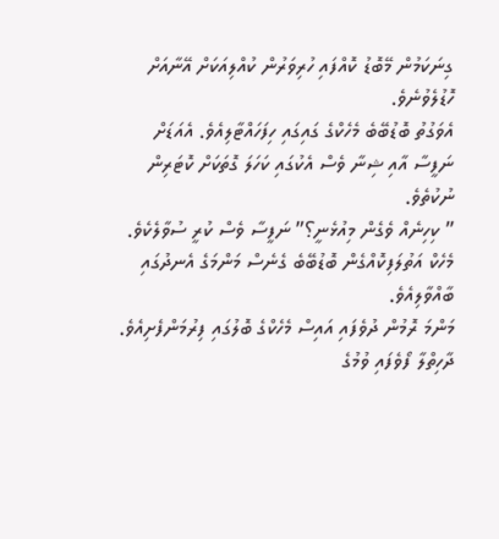ގިނަކަމުން މޭބޮޑު ކޮއްފައި ހުރިވަރުން ކުއްލިއަކަށް އޭނާއަށް  ހޮޑުލެވުނެވެ.
އެވަގުތު ބޮޑުބޭބެ މެހެކްގެ ގައިގައި ހިފަހައްޓާލިއެވެ. އެއަޑަށް ނަފީސާ އާއި ޝިނާ ވެސް އެކުގައި ކަހަލަ ގޮތަކަށް ކޮޓަރިން ނުކުތެވެ.
” ކިހިނެއް ވެގެން މިއުޅެނީ؟” ނަފީސާ ވެސް ކުރީ ސުވާލެކެވެ.
މެހެކް އަތުލަފިކޮއްގެން ބޮޑުބޭބެ ގެނެސް މަންމަގެ އެނދުގައި ބާއްވާލިއެވެ.
މަންމަ ރޮމުން ދުވެފައި އައިސް މެހެކްގެ ބޮލުގައި ފިރުމަންފެށިއެވެ.  ދާހިތްލާ ފޯވެފައި ވުމުގެ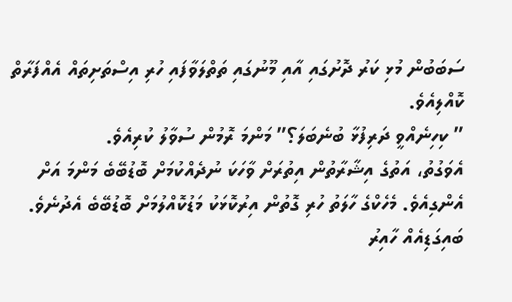ސަބަބުން މުޅި ކަރު ދޮށުގައި އާއި މޫނުގައި ތަތްލަވާފައި ހުރި އިސްތަށިތައް އެއްފަރާތް ކޮއްލިއެވެ.
” ކިހިނެއްވީ ދަރިފުޅާ ބުނެބަލަ؟” މަންމަ ރޮމުން ސުވާލު ކުރިއެވެ.
އެވަގުތު، އަތުގެ އިޝާރާތުން އިތުރަށް ވާހަކަ ނުދެއްކުމަށް ބޮޑުބޭބެ މަންމަ އަށް އެންގިއެވެ. މެހެކްގެ ހާލަތު ހުރި ގޮތުން އިރުކޮޅަކު މަޑުކޮއްލުމަށް ބޮޑުބޭބެ އެދުނެވެ.
ބައިގަޑިއެއް ހާއިރު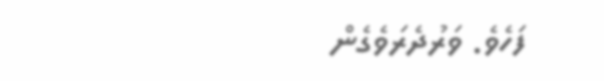ފަހެވެ. ވަރުދެރަވެގެން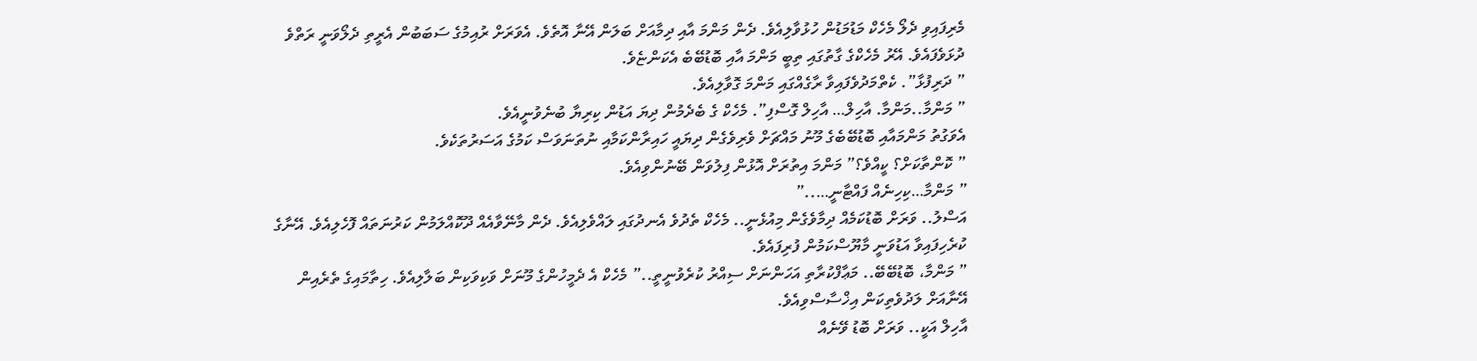މެރިފައިވި ދެލޯ މެހެކް މަޑުމަޑުން ހުޅުވާލިއެވެ. ދެން މަންމަ އާއި ދިމާއަށް ބަލަން އޭނާ އޮތެވެ. އެވަރަށް ރުއިމުގެ ސަބަބުން އެރީތި ދެލޯވަނީ ރަތްވެ ދުޅަވެފައެވެ. އޭރު މެހެކްގެ ގާތުގައި ތިބީ މަންމަ އާއި ބޮޑުބޭބެ އެކަންޏެވެ.
” ދަރިފުޅާ”. ކެތްމަދުވެފައިވާ ރާގެއްގައި މަންމަ ގޮވާލިއެވެ.
” މަންމާ..މަންމާ. އާހިލް… އާހިލް ގޮސްފި”. މެހެކް ގެ ބެދެމުން ދިޔަ އަޑުން ކިރިޔާ ބުނެވުނީއެވެ.
އެވަގުތު މަންމައާއި ބޮޑުބޭބެގެ މޫނު މައްޗަށް ވެރިވެގެން ދިޔައީ ހައިރާންކަމާއި ނުތަނަވަސް ކަމުގެ އަސަރުތަކެވެ.
” ކޮންތާކަށް؟ ކީއްވެ؟” މަންމަ އިތުރަށް އޮޅުން ފިލުވަން ބޭނުންވިއެވެ.
” މަންމާ…ކިހިނެއް ފައްޓާނީ…..”
އަސްލު.. ވަރަށް ބޮޑުކަމެއް ދިމާވެގެން މިއުޅެނީ.. މެހެކް ތެދުވެ އެނދުގައި ލައްވެލިއެވެ. ދެން މާނޭވާއެއް ދޫކޮއްލަމުން ކަރުނަތައް ފޮހެލިއެވެ. އޭނާގެ ކުރެހިފައިވާ އަޑުވަނީ މާޔޫސްކަމުން ފުރިފައެވެ.
” މަންމާ، ބޮޑުބޭބޭ.. މަޢާފްކުރާތި އަހަންނަށް ސިއްރު ކުރެވުނީތީ..” މެހެކް އެ ދެމީހުންގެ މޫނަށް ވަކިވަކިން ބަލާލިއެވެ. ހިތާމައިގެ ތެރެއިން އޭނާއަށް ލަދުވެތިކަން އިޚްސާސްވިއެވެ.
އާހިލް އަކީ.. ވަރަށް ބޮޑު ވޭނެއް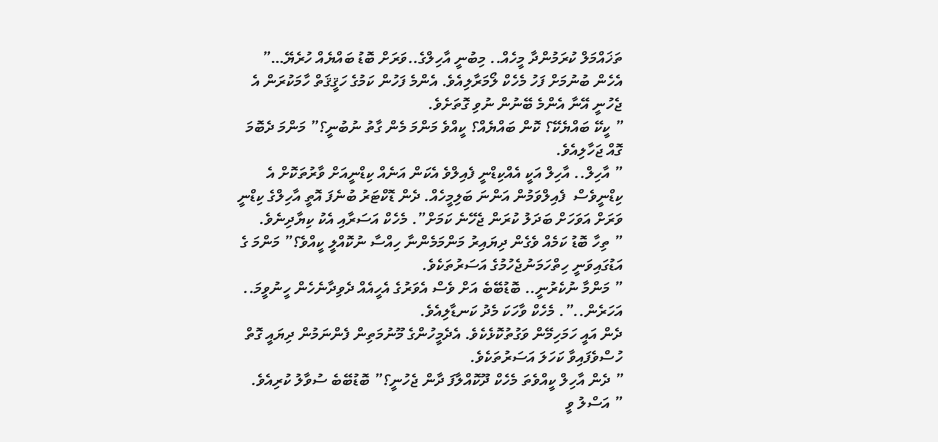ތަޚައްމަލް ކުރަމުންދާ މީހެއް.. މިބުނީ އާހިލްގެ..ވަރަށް ބޮޑު ބައްޔެއް ހުރެޔޭ…”
އެހެން ބުނުމަށް ފަހު މެހެކް ލޯމަރާލިއެވެ. އެންމެ ފަހުން ކަމުގެ ހަޤީޤަތް ހާމަކުރަން އެ ޖެހުނީ އޭނާ އެންމެ ބޭނުން ނުވި ގޮތަށެވެ.
” ކީކޭ ބައްޔެކޭ؟ ކޮން ބައްޔެއް؟ ކީއްވެ މަންމަ މެން ގާތު ނުބުނީ؟” މަންމަ ދެބޮމަ ގޮއް ޖަހާލިއެވެ.
” އާހިލް.. އާހިލް އަކީ އެއްކިޑްނީ ފެއިލްވެ އެކަން އަނެއް ކިޑްނީއަށް ވާރުތަކޮށް އެ ކިޑްނީވެސް  ފެއިލްވަމުން އަންނަ ބަލިމީހެއް. ދެން ޑޮކްޓަރު ބުނެފަ އޮތީ އާހިލްގެ ކިޑްނީ ވަރަށް އަވަހަށް ބަދަލު ކުރަން ޖެހޭނެ ކަމަށް”. މެހެކް އަސަރާއި އެކު ކިޔާދިނެވެ.
” ތިހާ ބޮޑު ކަމެއް ވެގެން ދިޔައިރު މަންމަމެންނާ ހިއްސާ ނުކޮއްލީ ކީއްވެ؟” މަންމަ ގެ އަޑުގައިވަނީ ހިތްހަމަނުޖެހުމުގެ އަސަރުތަކެވެ.
” މަންމާ ނުކެރުނީ.. ބޮޑުބޭބެ އަށް ވެސް އެވަރުގެ އެހީއެއް ދެވިދާނެހެން ހީނުވީމަ.. އަހަރެން..”. މެހެކް ވާހަކަ މެދު ކަނޑާލިއެވެ.
ދެން އައީ ހަމަހިމޭން ވަގުތުކޮޅެކެވެ. އެދެމީހުންގެ މޫނުމަތިން ފެންނަމުން ދިޔައީ ގޮތް ހުސްވެފައިވާ ކަހަލަ އަސަރުތަކެވެ.
” ދެން އާހިލް ކީއްވެތަ މެހެކް ދޫކޮއްލާފަ ދާން ޖެހުނީ؟” ބޮޑުބޭބެ ސުވާލު ކުރިއެވެ.
” އަސްލު ވީ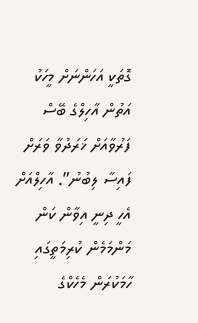ގޮތަކީ އަހަންނަށް މީހަކު އަތުން އާހިލްގެ ބޭސް ފަރުވާއަށް ޚަރަދުވާ ވަރަށް ފައިސާ ލިބުނު”. އާހިލްއަށް އެހީ ދިނީ އިވާން ކަން މަންމަމެން ކުރިމަތީގައި ހާމަކުރަން މެހެކްގެ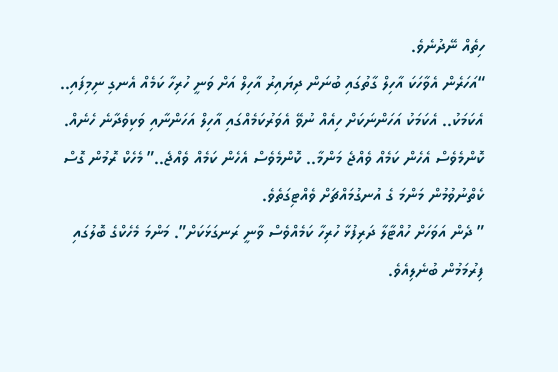ހިތެއް ނޭދުނެވެ.
“އަހަރެން އެވާހަކަ އާހިލް ގާތުގައި ބުނަން ދިޔައިރު އާހިލް އަށް ވަނީ ހުރިހާ ކަމެއް އެނގި ނިމިފައި.. އެކަމަކު.. އެކަމަކު އަހަންނަކަށް ހިއެއް ނުވޭ އެވަރުކަމެއްގައި އާހިލް އަހަންނާއި ވަކިވެދާނެ ހެނެއް. ކޮންމެވެސް އެހެން ކަމެއް ވެއްޖެ މަންމާ.. ކޮންމެވެސް އެހެން ކަމެއް ވެއްޖެ..” މެހެކް ރޮމުން ގޮސް ކެތްނުވުމުން މަންމަ ގެ އުނގުމައްޗަށް ވެއްޓިގަތެވެ.
” ދެން އަވަހަށް ހުއްޓާލާ ދަރިފުޅާ ހުރިހާ ކަމެއްވެސް ވާނީ ރަނގަޅަކަށް”. މަންމަ މެހެކްގެ ބޮލުގައި ފިރުމަމުން ބުނެލިއެވެ.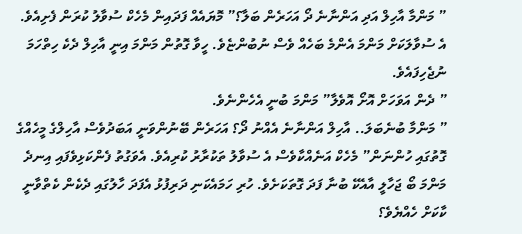” މަންމާ އާހިލް އަދި އަންނާނެ ދޯ އަހަރެން ބަލާ؟” މޮޔައެއް ފަދައިން މެހެކް ސުވާލު ކުރަން ފެށިއެވެ.
އެ ސުވާލަކަށް މަންމަ އެންމެ ބަހެއް ވެސް ނުބުންޏެވެ. ހީވާ ގޮތުން މަންމަ އިނީ އާހިލް ދެކެ ހިތްހަމަ ނުޖެހިފައެވެ.
” ދެން އަވަހަށް އޮށޯ އޮވެލާ” މަންމަ ބުނީ އެހެންނެވެ.
” މަންމާ ބުނެބަލަ.. އާހިލް އަންނާނެ އެއްނު ދޯ؟ އަހަރެން ބޭނުންވަނީ އަބަދުވެސް އާހިލްގެ މީހެއްގެ ގޮތުގައި ހުންނަން” މެހެކް އަނެއްކާވެސް އެ ސުވާލު ތަކުރާރު ކުރިއެވެ. އެވަގުތު ފެންކަޅިވެފައި އިނދެ މަންމަ ބޯ ޖަހާލީ އާއެކޭ ބުނާ ފަދަ ގޮތަކަށެވެ. ހުރި ހަމައެކަނި ދަރިފުޅު އެފަދަ ހާލުގައި ދެކެން ކެތްވާނީ ކާކަށް ހެއްޔެވެ؟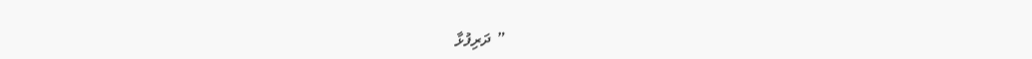” ދަރިފުޅާ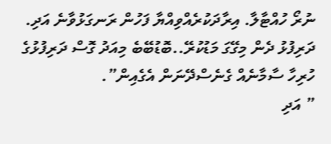ނުރޯ ހުއްޓާލާ. އިރާދަކުރެއްވިއްޔާ ފަހުން ރަނގަޅުވާނެ އަދި. ދަރިފުޅު ދެން މިގޭގަ މަޑުކުރޭ..ބޮޑުބޭބެ މިއަދު ގޮސް ދަރިފުޅުގެ ހުރިހާ ސާމާނެއް ގެނެސްދޭނަން އެގެއިން”.
” އަދި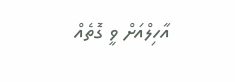އާހިލްއަށް ވީ ގޮތެއް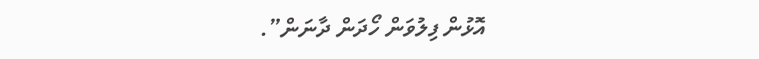އޮޅުން ފިލުވަން ހޯދަން ދާނަން”.